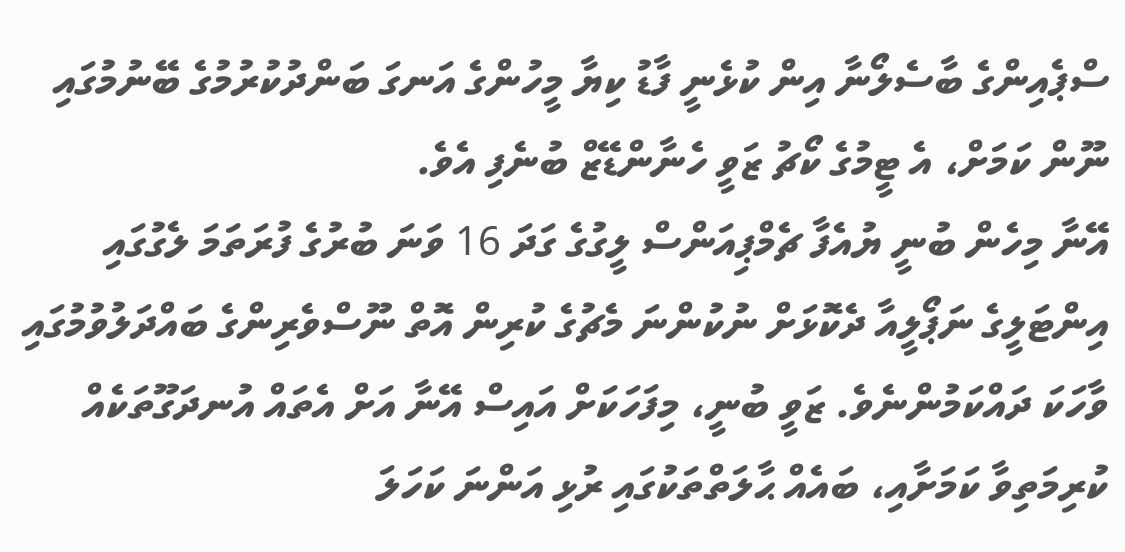ސްޕެއިންގެ ބާސެލޯނާ އިން ކުޅެނީ ފާޑު ކިޔާ މީހުންގެ އަނގަ ބަންދުކުރުމުގެ ބޭނުމުގައި ނޫން ކަމަށް، އެ ޓީމުގެ ކޯޗު ޒަވީ ހެނާންޑޭޒް ބުނެފި އެވެ.
އޭނާ މިހެން ބުނީ ޔުއެފާ ޗެމްޕިއަންސް ލީގުގެ ގަދަ 16 ވަނަ ބުރުގެ ފުރަތަމަ ލެގުގައި އިންޓަލީގެ ނަޕޯލީއާ ދެކޮޅަށް ނުކުންނަ މެޗުގެ ކުރިން އޮތް ނޫސްވެރިންގެ ބައްދަލުވުމުގައި ވާހަކަ ދައްކަމުންނެވެ. ޒަވީ ބުނީ، މިފަހަކަށް އައިސް އޭނާ އަށް އެތައް އުނދަގޫތަކެއް ކުރިމަތިވާ ކަމަށާއި، ބައެއް ޙާލަތްތަކުގައި ރުޅި އަންނަ ކަހަލަ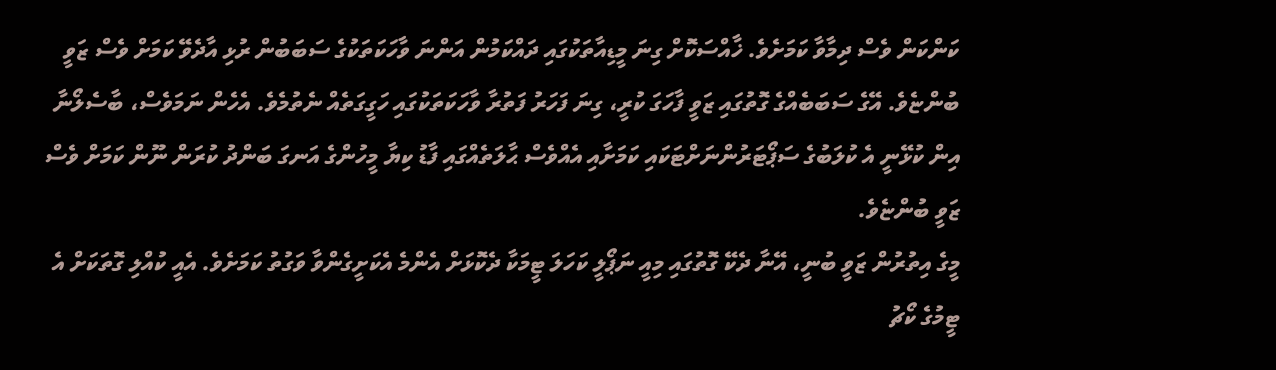ކަންކަން ވެސް ދިމާވާ ކަމަށެވެ. ޚާއްސަކޮށް ގިނަ މީޑިއާތަކުގައި ދައްކަމުން އަންނަ ވާހަކަތަކުގެ ސަބަބުން ރުޅި އާދެވޭ ކަމަށް ވެސް ޒަވީ ބުންޏެވެ. އޭގެ ސަބަބެއްގެ ގޮތުގައި ޒަވީ ފާހަގަ ކުރީ، ގިނަ ފަހަރު ފަތުރާ ވާހަކަތަކުގައި ހަގީގަތެއް ނެތުމެވެ. އެހެން ނަމަވެސް، ބާސެލޯނާ އިން ކުޅޭނީ އެ ކުލަބުގެ ސަޕޯޓަރުންނަށްޓަކައި ކަމަށާއި އެއްވެސް ޙާލަތެއްގައި ފާޑު ކިޔާ މީހުންގެ އަނގަ ބަންދު ކުރަން ނޫން ކަމަށް ވެސް ޒަވީ ބުންޏެވެ.
މީގެ އިތުރުން ޒަވީ ބުނީ، އޭނާ ދެކޭ ގޮތުގައި މިއީ ނަޕޯލީ ކަހަލަ ޓީމަކާ ދެކޮޅަށް އެންމެ އެކަށީގެންވާ ވަގުތު ކަމަށެވެ. އެއީ ކުއްލި ގޮތަކަށް އެ ޓީމުގެ ކޯޗު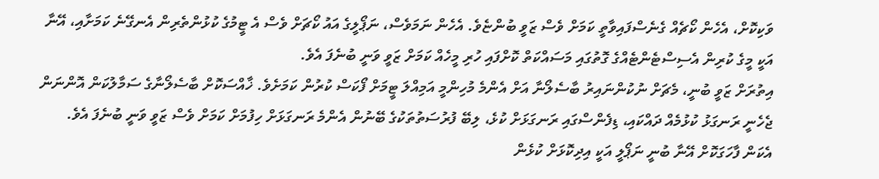ވަކިކޮށް، އެހެން ކޯޗެއް ގެނެސްފައިވާތީ ކަމަށް ވެސް ޒަވީ ބުންޏެވެ. އެހެން ނަމަވެސް، ނަޕޯލީގެ އައު ކޯޗަށް ވެސް އެ ޓީމުގެ ކުޅުންތެރިން އެނގޭނެ ކަމަށާއި، އޭނާ އަކީ މީގެ ކުރިން އެސިސްޓެންޓެއްގެ ގޮތުގައި މަސައްކަތް ކޮށްފައި ހުރި މީހެއް ކަމަށް ޒަވީ ވަނީ ބުނެފަ އެވެ.
އިތުރަށް ޒަވީ ބުނީ، މެޗަށް ނުކުންނައިރު ބާސެލޯނާ އަށް އެންމެ މުހިންމީ އަމިއްލަ ޓީމަށް ފޯކަސް ކުރުން ކަމަށެވެ. ޚާއްސަކޮށް ބާސެލޯނާގެ ސަމާލުކަން އޮންނަން ޖެހެނީ ރަނގަޅު ކުޅުމެއް ދައްކައި، ޑިފެންސްގައި ރަނގަޅަށް ކުޅެ، ލިބޭ ފުރުސަތުތަކުގެ ބޭނުން އެންމެ ރަނގަޅަށް ހިފުމަށް ކަމަށް ވެސް ޒަވީ ވަނީ ބުނެފަ އެވެ. އެކަން ފާހަގަކޮށް އޭނާ ބުނީ ނަޕޯލީ އަކީ އިދިކޮޅަށް ކުޅެން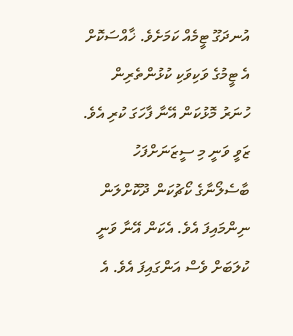އުނދަގޫ ޓީމެއް ކަމަށެވެ. ޚާއްސަކޮށް އެ ޓީމުގެ ވަކިވަކި ކުޅުންތެރިން ހުނަރު މޮޅުކަން އޭނާ ފާހަގަ ކުރި އެވެ.
ޒަވީ ވަނީ މި ސީޒަނަށްފަހު ބާސެލޯނާގެ ކޯޗުކަން ދޫކޮށްލަން ނިންމައިފަ އެވެ. އެކަން އޭނާ ވަނީ ކުލަބަށް ވެސް އަންގައިފަ އެވެ. އެ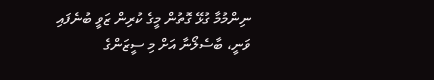ނިންމުމާ ގުޅޭ ގޮތުން މީގެ ކުރިން ޒަވީ ބުނެފައި ވަނީ، ބާސެލޯނާ އަށް މި ސީޒަންގެ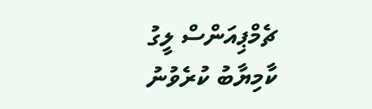ޗެމްޕިއަންސް ލީގު ކާމިޔާބު ކުރެވުނު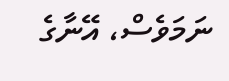ނަމަވެސް، އޭނާގެ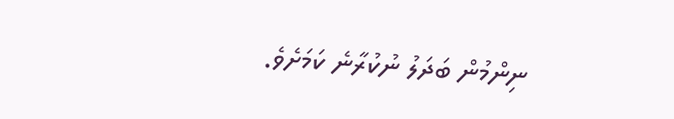ނިންމުން ބަދަލު ނުކުރާނެ ކަމަށެވެ.